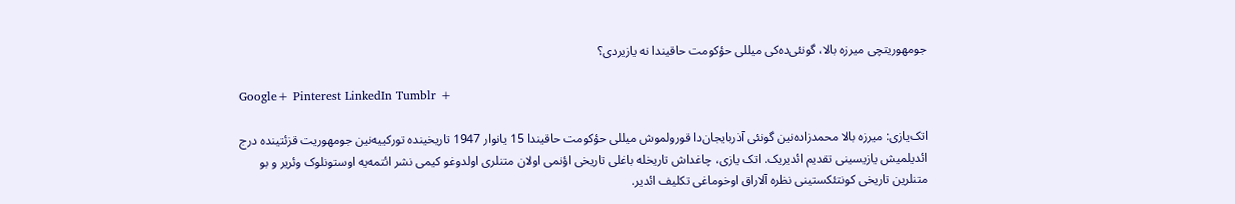جومهوریتچی میرزه بالا، گونئی‌ده‌کی میللی حؤکومت حاقیندا نه یازیردی؟

Google+ Pinterest LinkedIn Tumblr +

اتک‌یازی: میرزه بالا محمدزاده‌نین گونئی آذربایجان‌دا قورولموش میللی حؤکومت حاقیندا 15 یانوار 1947 تاریخینده تورکییه‌نین جومهوریت قزئتینده درج ائدیلمیش یازیسینی تقدیم ائدیریک. اتک یازی، چاغداش تاریخله باغلی تاریخی اؤنمی اولان متنلری اولدوغو کیمی نشر ائتمه‌یه اوستونلوک وئریر و بو متنلرین تاریخی کونتئکستینی نظره آلاراق اوخوماغی تکلیف ائدیر.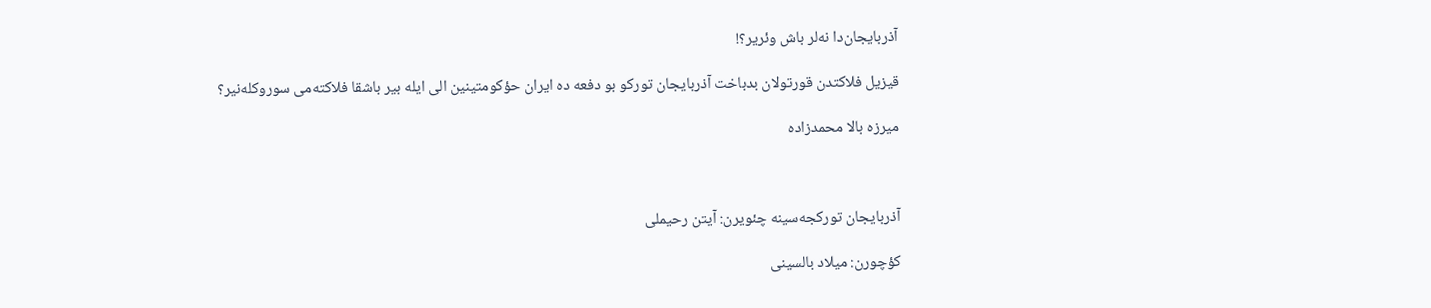آذربایجان‌دا نه‌لر باش وئریر؟!

قیزیل فلاکتدن قورتولان بدباخت آذربایجان تورکو بو دفعه ده ایران حؤکومتینین الی ایله بیر باشقا فلاکته‌می سوروکله‌نیر؟

میرزه بالا محمدزاده



آذربایجان تورکجه‌سینه چئویرن: آیتن رحیملی

کؤچورن: میلاد بالسینی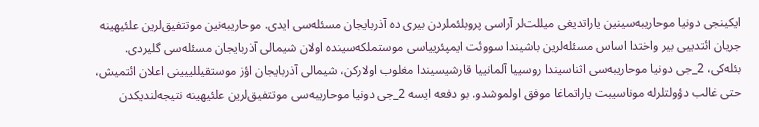ایکینجی دونیا موحاریبه‌سینین یاراتدیغی میللت‌لر آراسی پروبلئملردن بیری ده آذربایجان مسئله‌سی ایدی. موحاریبه‌نین موتتفیق‌لرین علئیهینه جریان ائتدییی بیر واختدا اساس مسئله‌لرین باشیندا سووئت ایمپئرییاسی موستملکه‌سینده اولان شیمالی آذربایجان مسئله‌سی گلیردی. بئله‌کی، 2_جی دونیا موحاریبه‌سی اثناسیندا روسییا آلمانییا قارشیسیندا مغلوب اولارکن، شیمالی آذربایجان اؤز موستقیللییینی اعلان ائتمیش، حتی غالب دؤولتلرله موناسیبت یاراتماغا موفق اولموشدو. بو دفعه‌ ایسه 2_جی دونیا موحاریبه‌سی موتتفیق‌لرین علئیهینه نتیجه‌لندیکدن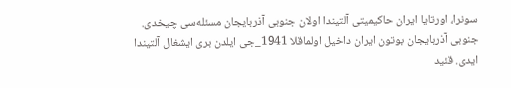سونرا، اورتایا ایران حاکیمیتی آلتیندا اولان جنوبی آذربایجان مسئله‌سی چیخدی. جنوبی آذربایجان بوتون ایران داخیل اولماقلا 1941_جی ایلدن بری ایشغال آلتیندا ایدی. قئید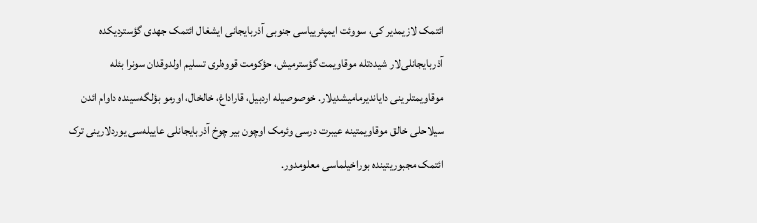ائتمک لازیمدیر کی، سووئت ایمپئرییاسی جنوبی آذربایجانی ایشغال ائتمک جهدی گؤستردیکده آذربایجانلی‌لار شیددتله موقاویمت گؤسترمیش، حؤکومت قووه‌لری تسلیم اولدوقدان سونرا بئله موقاویمتلرینی دایاندیرمامیشدیلار. خوصوصیله اردبیل، قاراداغ، خالخال، اورمو بؤلگه‌سینده داوام ائدن سیلاحلی خالق موقاویمتینه عیبرت درسی وئرمک اوچون بیر چوخ آذربایجانلی عاییله‌سی یوردلارینی ترک ائتمک مجبوریتینده بوراخیلماسی معلومدور.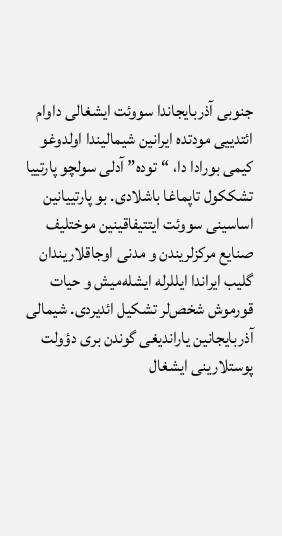جنوبی آذربایجاندا سووئت ایشغالی داوام ائتدییی مودتده ایرانین شیمالیندا اولدوغو کیمی بورادا دا، “توده” آدلی سولچو پارتییا تشککول تاپماغا باشلادی. بو پارتییانین اساسینی سووئت ایتتیفاقینین موختلیف صنایع مرکزلریندن و مدنی اوجاقلاریندان گلیب ایراندا ایللرله ایشله‌میش و حیات قورموش شخص‌لر تشکیل ائدیردی. شیمالی آذربایجانین یاراندیغی گوندن بری دؤولت پوستلارینی ایشغال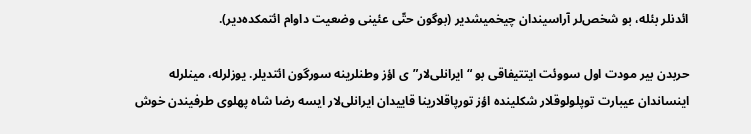ائدنلر بئله، بو شخص‌لر آراسیندان چیخمیشدیر (بوگون حتّی عئینی وضعیت داوام ائتمکده‌دیر).

حربدن بیر مودت اول سووئت ایتتیفاقی بو “ایرانلی‌لار”ی اؤز وطنلرینه سورگون ائتدیلر. یوزلرله، مینلرله اینساندان عیبارت توپلولوقلار شکلینده اؤز تورپاقلارینا قاییدان ایرانلی‌لار ایسه رضا شاه پهلوی طرفیندن خوش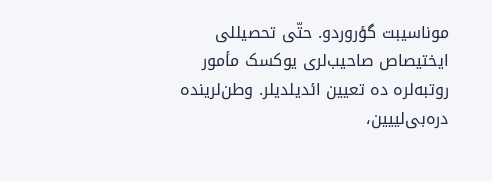موناسیبت گؤروردو. حتّی تحصیللی ایختیصاص صاحیب‌لری یوکسک مأمور روتبه‌لره ده تعیین ائدیلدیلر. وطن‌لرینده دره‌بی‌لییین،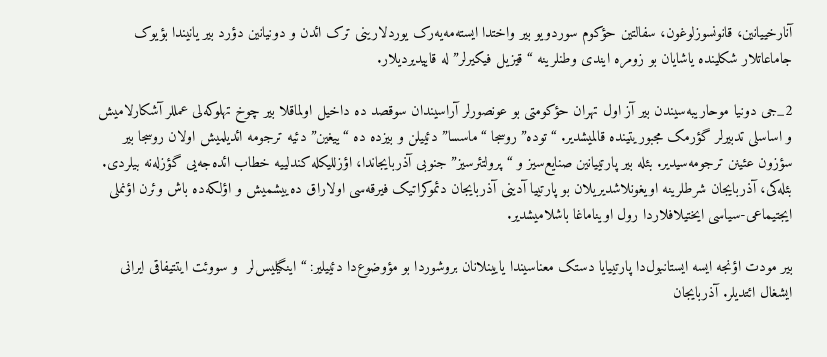آنارخییانین، قانونسوزلوغون، سفالتین حؤکوم سوردویو بیر واختدا ایسته‌مه‌یه‌رک یوردلارینی ترک ائدن و دونیانین دؤرد بیر یانیندا بؤیوک جاماعاتلار شکلینده یاشایان بو زومره ایندی وطنلرینه “قیزیل فیکیرلر”له قاییدیردیلار.

2_جی دونیا موحاریبه‌سیندن بیر آز اول تهران حؤکومتی بو عونصورلر آراسیندان سوقصد ده داخیل اولماقلا بیر چوخ تهلوکه‌لی عمللر آشکارلامیش و اساسلی تدبیرلر گؤرمک مجبوریتینده قالمیشدیر. “توده” روسجا “ماسسا” دئییلن و بیزده ده “ییغین” دئیه ترجومه ائدیلمیش اولان روسجا بیر سؤزون عئینن ترجومه‌سیدیر. بئله بیر پارتییانین صنایع‌سیز و “پرولتئرسیز” جنوبی آذربایجاندا، اؤزللیکله کندلییه خطاب ائده‌جه‌یی گؤزله‌نه بیلردی. بئله‌کی، آذربایجان شرطلرینه اویغونلاشدیریلان بو پارتییا آدینی آذربایجان دئموکراتیک فیرقه‌سی اولاراق ده‌ییشمیش و اؤلکه‌ده باش وئرن اؤنملی ایجتیماعی-سیاسی ایختیلافلاردا رول اویناماغا باشلامیشدیر.

بیر مودت اؤنجه ایسه ایستانبول‌دا پارتییایا دستک معناسیندا یایینلانان بروشوردا بو مؤوضوع‌دا دئییلیر: “اینگیلیس‌لر  و سووئت ایتتیفاقی ایرانی ایشغال ائتدیلر. آذربایجان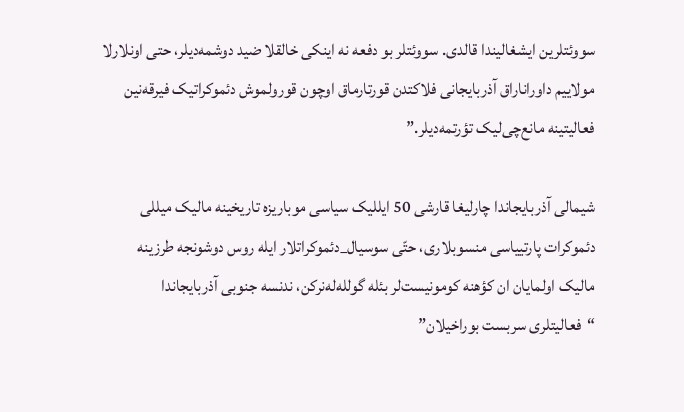سووئتلرین ایشغالیندا قالدی. سووئتلر بو دفعه نه اینکی خالقلا ضید دوشمه‌دیلر، حتی اونلارلا مولاییم داوراناراق آذربایجانی فلاکتدن قورتارماق اوچون قورولموش دئموکراتیک فیرقه‌نین فعالیتینه مانع‌چی‌لیک تؤرتمه‌دیلر.”

شیمالی آذربایجاندا چارلیغا قارشی 50 ایللیک سیاسی موباریزه تاریخینه مالیک میللی دئموکرات پارتییاسی منسوبلاری، حتّی سوسیال_دئموکراتلار ایله روس دوشونجه طرزینه مالیک اولمایان ان کؤهنه کومونیست‌لر بئله گولله‌له‌نرکن، ندنسه جنوبی آذربایجاندا “فعالیتلری سربست بوراخیلان”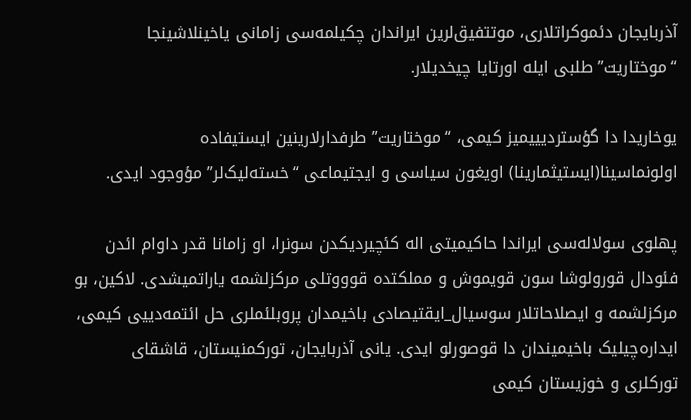آذربایجان دئموکراتلاری، موتتفیق‌لرین ایراندان چکیلمه‌سی زامانی یاخینلاشینجا “موختاریت” طلبی ایله اورتایا چیخدیلار.

یوخاریدا دا گؤستردیییمیز کیمی، “موختاریت” طرفدارلارینین ایستیفاده اولونماسینا(ایستیثمارینا) اویغون سیاسی و ایجتیماعی “خسته‌لیک‌لر” مؤوجود ایدی.

پهلوی سولاله‌سی ایراندا حاکیمیتی اله کئچیردیکدن سونرا، او زامانا قدر داوام ائدن فئودال قورولوشا سون قویموش و مملکتده قوووتلی مرکزلشمه یاراتمیشدی. لاکین، بو مرکزلشمه و ایصلاحاتلار سوسیال_ایقتیصادی باخیمدان پروبلئملری حل ائتمه‌دییی کیمی، ایداره‌چیلیک باخیمیندان دا قوصورلو ایدی. یانی آذربایجان، تورکمنیستان، قاشقای تورکلری و خوزیستان کیمی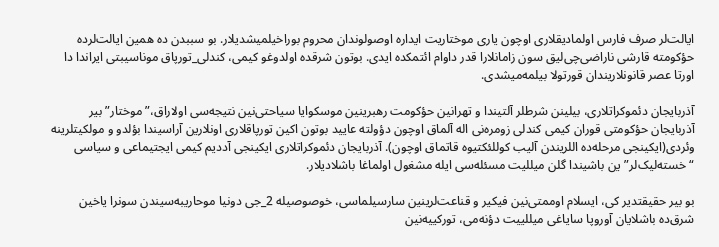ایالت‌لر صرف فارس اولمادیقلاری اوچون یاری موختاریت ایداره اوصولوندان محروم بوراخیلمیشدیلار. بو سببدن ده همین ایالت‌لرده حؤکومته قارشی ناراضی‌چی‌لیق سون زامانلارا قدر داوام ائتمکده ایدی. بوتون شرقده اولدوغو کیمی، کندلی_تورپاق موناسیبتی ایراندا دا اورتا عصر قانونلاریندان قورتولا بیلمه‌میشدی.

آذربایجان دئموکراتلاری، بیلینن شرطلر آلتیندا و تهرانین حؤکومت رهبرینین موسکوایا سیاحتی‌نین نتیجه‌سی اولاراق،”موختار” بیر آذربایجان حؤکومتی قوران کیمی کندلی زومره‌نی اله آلماق اوچون دؤولته عایید بوتون اکین تورپاقلاری اونلارین آراسیندا بؤلدو و مولکیتلرینه وئردی(ایکینجی مرحله‌ده اللریندن آلیب کوللئکتیوه قاتماق اوچون). آذربایجان دئموکراتلاری ایکینجی آددیم کیمی ایجتیماعی و سیاسی “خسته‌لیک‌لر”ین باشیندا گلن میللیت مسئله‌سی ایله مشغول اولماغا باشلادیلار.

بو بیر حقیقتدیر کی، ایسلام اوممتی‌نین فیکیر و قناعت‌لرینین سارسیلماسی، خوصوصیله 2_جی دونیا موحاریبه‌سیندن سونرا یاخین شرق‌ده باشلایان آوروپا سایاغی میللییت دؤنه‌می، تورکییه‌نین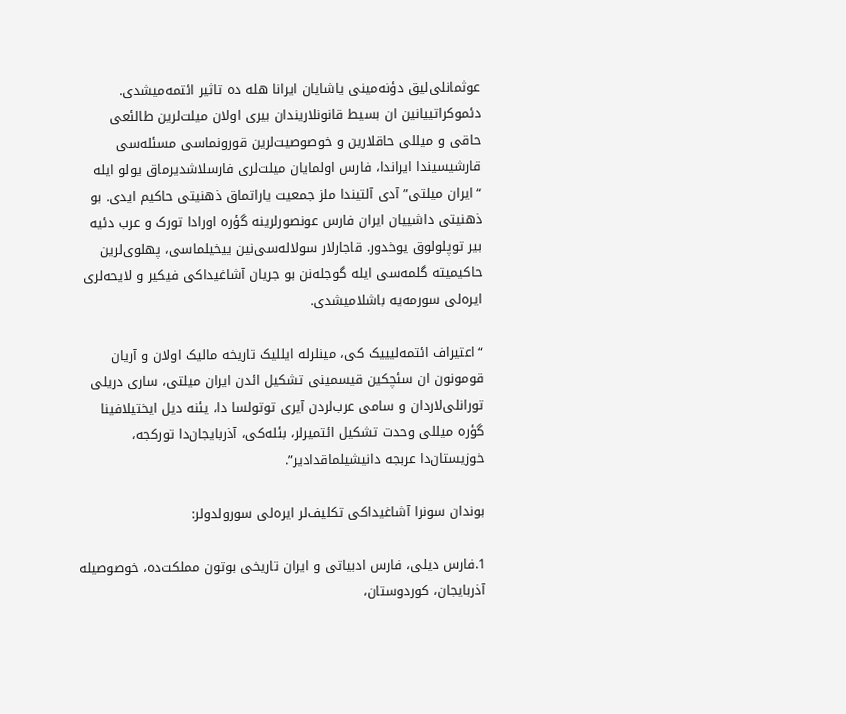عوثمانلی‌لیق دؤنه‌مینی یاشایان ایرانا هله ده تاثیر ائتمه‌میشدی. دئموکراتییانین ان بسیط قانونلاریندان بیری اولان میلت‌لرین طالئعی حاقی و میللی حاقلارین و خوصوصیت‌لرین قورونماسی مسئله‌سی قارشیسیندا ایراندا، فارس اولمایان میلت‌لری فارسلاشدیرماق یولو ایله “ایران میلتی” آدی آلتیندا ملز جمعیت یاراتماق ذهنیتی حاکیم ایدی. بو ذهنیتی داشییان ایران فارس عونصورلرینه گؤره اورادا تورک و عرب دئیه بیر توپلولوق یوخدور. قاجارلار سولاله‌سی‌نین ییخیلماسی، پهلوی‌لرین حاکیمیته گلمه‌سی ایله گوجله‌نن بو جریان آشاغیداکی فیکیر و لایحه‌لری ایره‌لی سورمه‌یه باشلامیشدی.

“اعتیراف ائتمه‌لیییک کی، مینلرله ایللیک تاریخه مالیک اولان و آریان قومونون ان سئچکین قیسمینی تشکیل ائدن ایران میلتی، ساری دریلی تورانلی‌لاردان و سامی عرب‌لردن آیری توتولسا دا، یئنه دیل ایختیلافینا گؤره میللی وحدت تشکیل ائتمیرلر، بئله‌کی، آذربایجان‌دا تورکجه، خوزیستان‌دا عربجه دانیشیلماقدادیر”.

بوندان سونرا آشاغیداکی تکلیف‌لر ایره‌لی سورولدولر:

1.فارس دیلی، فارس ادبیاتی و ایران تاریخی بوتون مملکت‌ده، خوصوصیله آذربایجان، کوردوستان،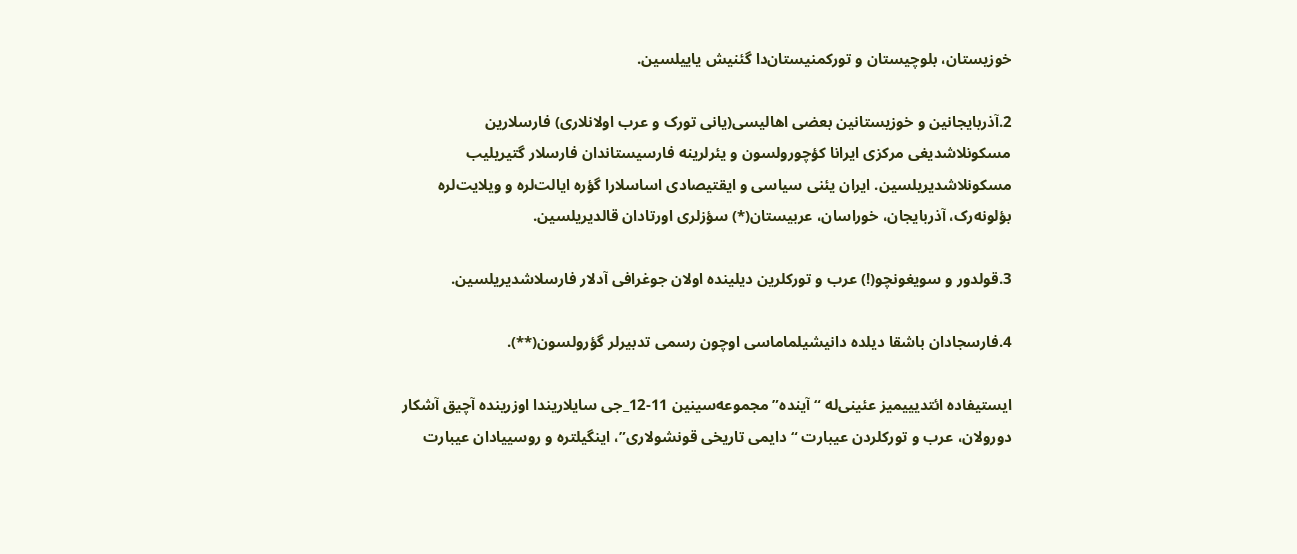خوزیستان، بلوچیستان و تورکمنیستان‌دا گئنیش یاییلسین.

2.آذربایجانین و خوزیستانین بعضی اهالیسی(یانی تورک و عرب اولانلاری) فارسلارین مسکونلاشدیغی مرکزی ایرانا کؤچورولسون و یئرلرینه فارسیستاندان فارسلار گتیریلیب مسکونلاشدیریلسین. ایران یئنی سیاسی و ایقتیصادی اساسلارا گؤره ایالت‌لره و ویلایت‌لره بؤلونه‌رک، آذربایجان، خوراسان، عربیستان(*) سؤزلری اورتادان قالدیریلسین.

3.قولدور و سویغونچو(!) عرب و تورکلرین دیلینده اولان جوغرافی آدلار فارسلاشدیریلسین.

4.فارسجادان باشقا دیلده دانیشیلماماسی اوچون رسمی تدبیرلر گؤرولسون(**).

ایستیفاده ائتدیییمیز عئینی‌له “آینده” مجموعه‌سینین 11-12_جی سایلاریندا اوزرینده آچیق آشکار دورولان، عرب و تورکلردن عیبارت “دایمی تاریخی قونشولاری”، اینگیلتره و روسییادان عیبارت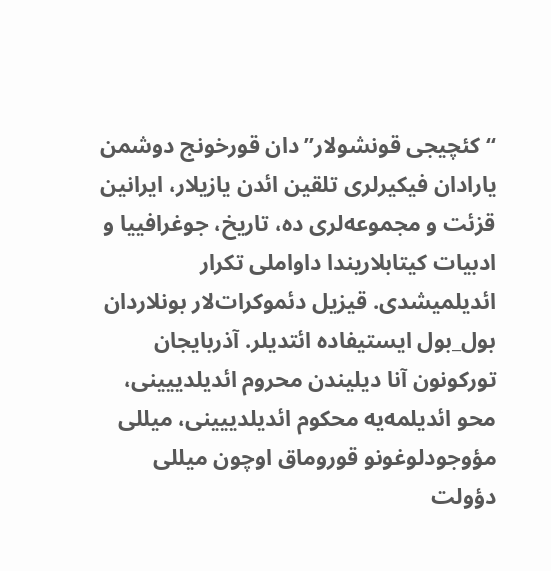“کئچیجی قونشولار”دان قورخونج دوشمن یارادان فیکیرلری تلقین ائدن یازیلار، ایرانین قزئت و مجموعه‌لری‌ ده، تاریخ، جوغرافییا و ادبیات کیتابلاریندا داواملی تکرار ائدیلمیشدی. قیزیل دئموکرات‌لار بونلاردان بول_بول ایستیفاده ائتدیلر. آذربایجان تورکونون آنا دیلیندن محروم ائدیلدییینی، محو ائدیلمه‌یه محکوم ائدیلدییینی، میللی مؤوجودلوغونو قوروماق اوچون میللی دؤولت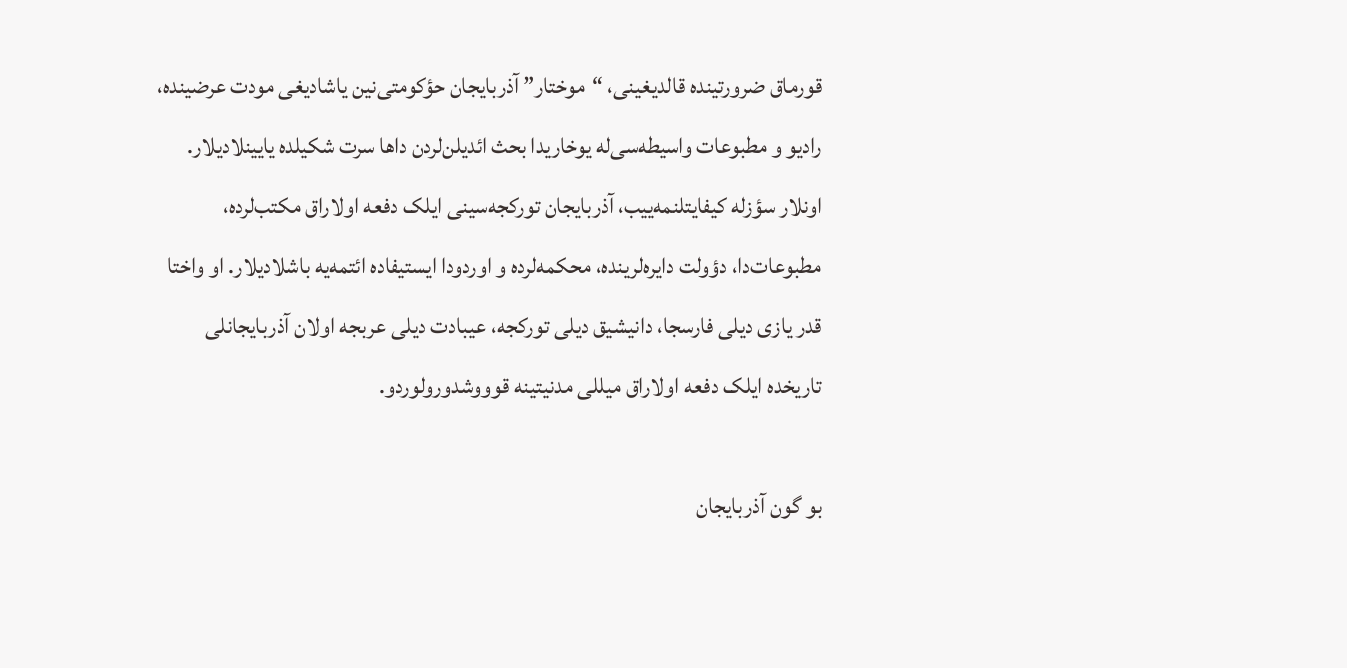قورماق ضرورتینده قالدیغینی، “موختار” آذربایجان حؤکومتی‌نین یاشادیغی مودت عرضینده، رادیو و مطبوعات واسیطه‌سی‌له یوخاریدا بحث ائدیلن‌لردن داها سرت شکیلده یایینلادیلار. اونلار سؤزله کیفایتلنمه‌ییب، آذربایجان تورکجه‌سینی ایلک دفعه اولاراق مکتب‌لرده، مطبوعات‌دا، دؤولت دایره‌لرینده، محکمه‌لرده و اوردودا ایستیفاده ائتمه‌یه باشلادیلار. او واختا قدر یازی دیلی فارسجا، دانیشیق دیلی تورکجه، عیبادت دیلی عربجه اولان آذربایجانلی تاریخده ایلک دفعه اولاراق میللی مدنیتینه قوووشدورولوردو.

بو گون آذربایجان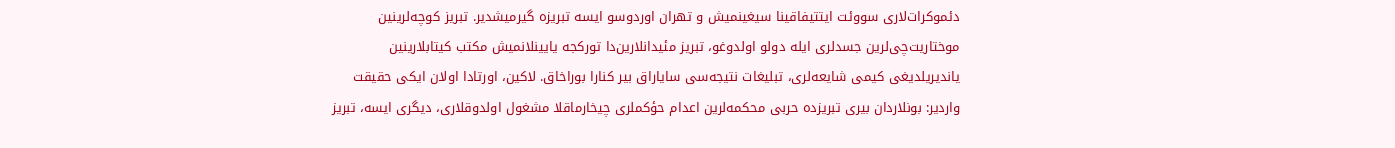دئموکرات‌لاری سووئت ایتتیفاقینا سیغینمیش و تهران اوردوسو ایسه تبریزه گیرمیشدیر. تبریز کوچه‌لرینین موختاریت‌چی‌‌لرین جسدلری ایله دولو اولدوغو، تبریز مئیدانلارین‌دا تورکجه یایینلانمیش مکتب کیتابلارینین یاندیریلدیغی کیمی شایعه‌لری، تبلیغات نتیجه‌سی سایاراق بیر کنارا بوراخاق. لاکین، اورتادا اولان ایکی حقیقت واردیر: بونلاردان بیری تبریزده حربی محکمه‌لرین اعدام حؤکملری چیخارماقلا مشغول اولدوقلاری، دیگری ایسه، تبریز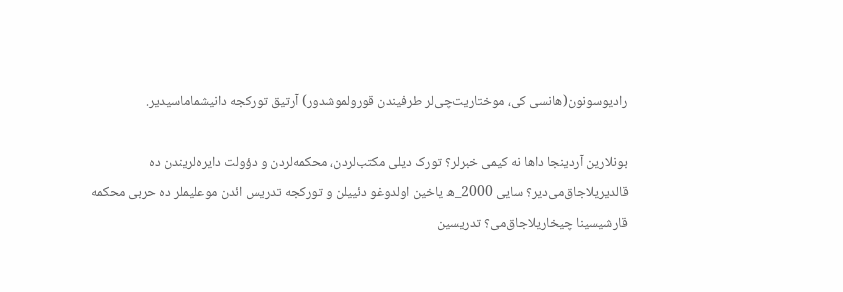رادیوسونون(هانسی کی، موختاریت‌چی‌لر طرفیندن قورولموشدور) آرتیق تورکجه دانیشماماسیدیر.

بونلارین آردینجا داها نه کیمی خبرلر؟ تورک دیلی مکتب‌لردن، محکمه‌لردن و دؤولت دایره‌لریندن ده قالدیریلاجاق‌می‌دیر؟ سایی 2000_ه یاخین اولدوغو دئییلن و تورکجه تدریس ائدن موعلیملر ده حربی محکمه قارشیسینا چیخاریلاجاق‌می؟ تدریسین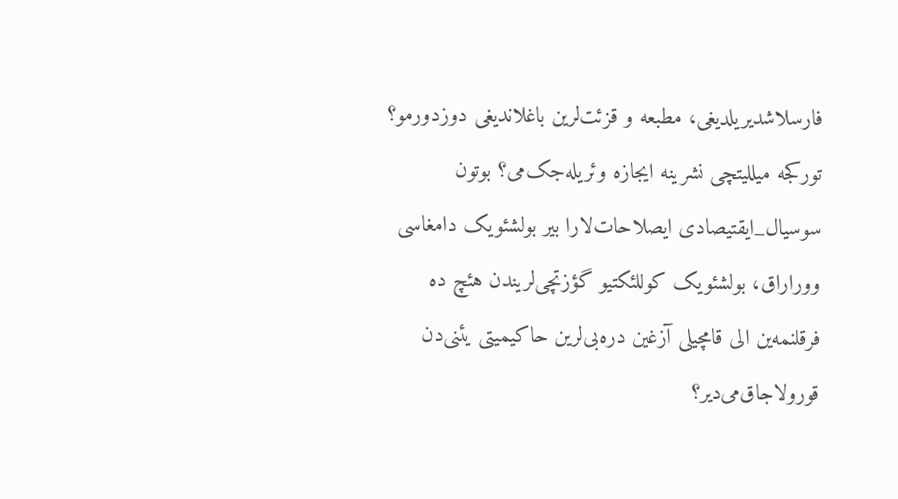فارسلاشدیریلدیغی، مطبعه و قزئت‌لرین باغلاندیغی دوزدورمو؟ تورکجه میللیتچی نشرینه ایجازه وئریله‌جک‌می؟ بوتون سوسیال_ایقتیصادی ایصلاحات‌لارا بیر بولشئویک دامغاسی ووراراق، بولشئویک کوللئکتیو گؤزتچی‌لریندن هئچ ده فرقلنمه‌ین الی قامچیلی آزغین دره‌بی‌لرین حاکیمیتی یئنی‌دن قورولاجاق‌می‌دیر؟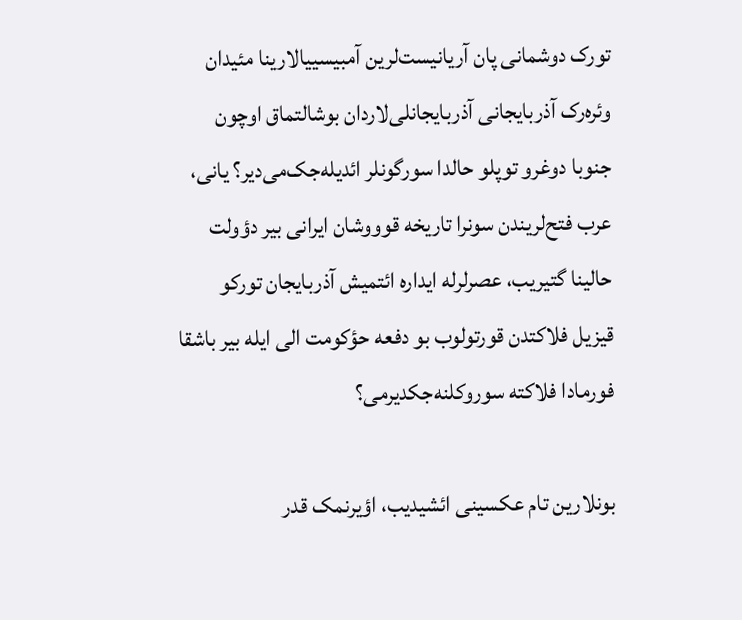تورک دوشمانی پان آریانیست‌لرین آمبیسییالارینا مئیدان وئره‌رک آذربایجانی آذربایجانلی‌لاردان بوشالتماق اوچون جنوبا دوغرو توپلو حالدا سورگونلر ائدیله‌جک‌می‌دیر؟ یانی، عرب فتح‌لریندن سونرا تاریخه قوووشان ایرانی بیر دؤولت حالینا گتیریب، عصرلرله ایداره ائتمیش آذربایجان تورکو قیزیل فلاکتدن قورتولوب بو دفعه حؤکومت الی ایله بیر باشقا فورمادا فلاکته سوروکلنه‌جکدیرمی؟

بونلارین تام عکسینی ائشیدیب، اؤیرنمک قدر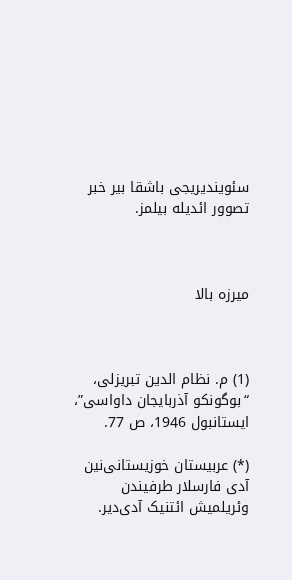سئویندیریجی باشقا بیر خبر تصوور ائدیله بیلمز.



میرزه بالا



(1) م. نظام الدین تبریزلی، “بوگونکو آذربایجان داواسی”، ایستانبول 1946، ص 77.

(*) عربیستان خوزیستانی‌نین آدی فارسلار طرفیندن وئریلمیش ائتنیک آدی‌دیر.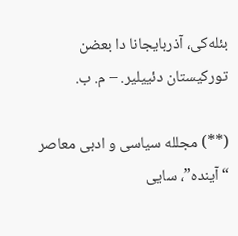بئله‌کی، آذربایجانا دا بعضن تورکیستان دئییلیر. – م. ب.

(**) مجلله‌ سیاسی و ادبی معاصر “آینده”، سایی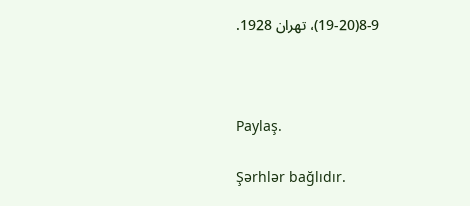8-9(19-20)، تهران 1928.



Paylaş.

Şərhlər bağlıdır.